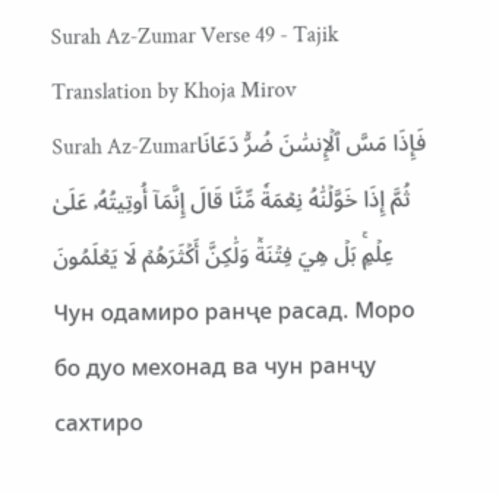Surah Az-Zumar Verse 49 - Tajik Translation by Khoja Mirov
Surah Az-Zumarفَإِذَا مَسَّ ٱلۡإِنسَٰنَ ضُرّٞ دَعَانَا ثُمَّ إِذَا خَوَّلۡنَٰهُ نِعۡمَةٗ مِّنَّا قَالَ إِنَّمَآ أُوتِيتُهُۥ عَلَىٰ عِلۡمِۭۚ بَلۡ هِيَ فِتۡنَةٞ وَلَٰكِنَّ أَكۡثَرَهُمۡ لَا يَعۡلَمُونَ
Чун одамиро ранҷе расад. Моро бо дуо мехонад ва чун ранҷу сахтиро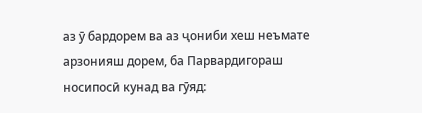аз ӯ бардорем ва аз ҷониби хеш неъмате арзонияш дорем, ба Парвардигораш носипосӣ кунад ва гӯяд: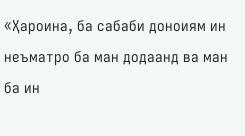«Ҳароина, ба сабаби доноиям ин неъматро ба ман додаанд ва ман ба ин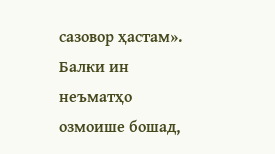сазовор ҳастам». Балки ин неъматҳо озмоише бошад,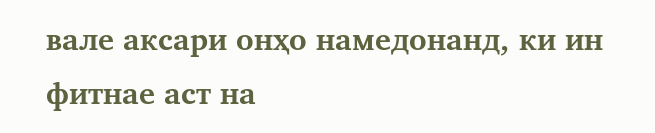вале аксари онҳо намедонанд, ки ин фитнае аст на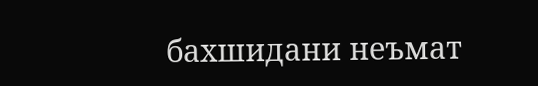бахшидани неъмат